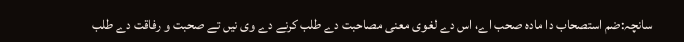سانچہ:ضم استصحاب دا مادہ صحب اے، اس دے لغوی معنی مصاحبت دے طلب کرنے دے وی نيں تے صحبت و رفاقت دے طلب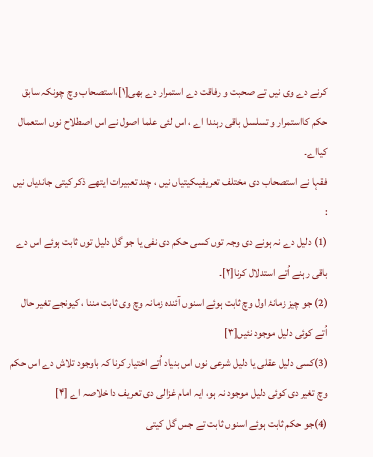کرنے دے وی نيں تے صحبت و رفاقت دے استمرار دے بھی[۱]،استصحاب وچ چونکہ سابق حکم کااستمرار و تسلسل باقی رہندا اے ، اس لئی علما اصول نے اس اصطلاح نوں استعمال کیااے۔
فقہا نے استصحاب دی مختلف تعریفیںکیتیاں نيں ، چند تعبیرات ایتھے ذکر کيتی جاندیاں نيں :
(1) دلیل دے نہ ہونے دی وجہ توں کسی حکم دی نفی یا جو گل دلیل توں ثابت ہوئے اس دے باقی رہنے اُتے استدلال کرنا[۲]۔
(2) جو چیز زمانۂ اول وچ ثابت ہوئے اسنوں آئندہ زمانہ وچ وی ثابت مننا ، کیونجے تغیر حال اُتے کوئی دلیل موجود نئيں[۳]
(3)کسی دلیل عقلی یا دلیل شرعی نوں اس بنیاد اُتے اختیار کرنا کہ باوجود تلاش دے اس حکم وچ تغیر دی کوئی دلیل موجود نہ ہو، ایہ امام غزالی دی تعریف دا خلاصہ اے [۴]
(4)جو حکم ثابت ہوئے اسنوں ثابت تے جس گل کيتی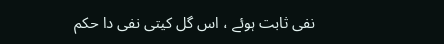نفی ثابت ہوئے ، اس گل کيتی نفی دا حکم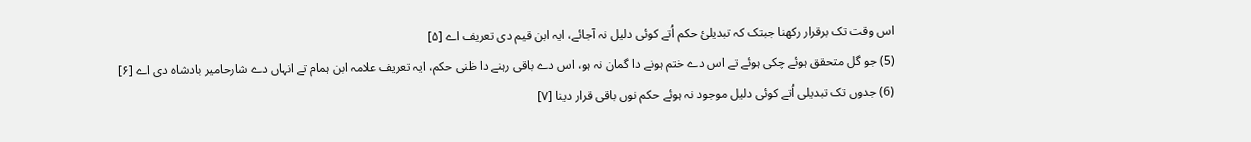اس وقت تک برقرار رکھنا جبتک کہ تبدیلئ حکم اُتے کوئی دلیل نہ آجائے، ایہ ابن قیم دی تعریف اے [۵]
(5) جو گل متحقق ہوئے چکی ہوئے تے اس دے ختم ہونے دا گمان نہ ہو، اس دے باقی رہنے دا ظنی حکم، ایہ تعریف علامہ ابن ہمام تے انہاں دے شارحامیر بادشاہ دی اے [۶]
(6) جدوں تک تبدیلی اُتے کوئی دلیل موجود نہ ہوئے حکم نوں باقی قرار دینا [۷]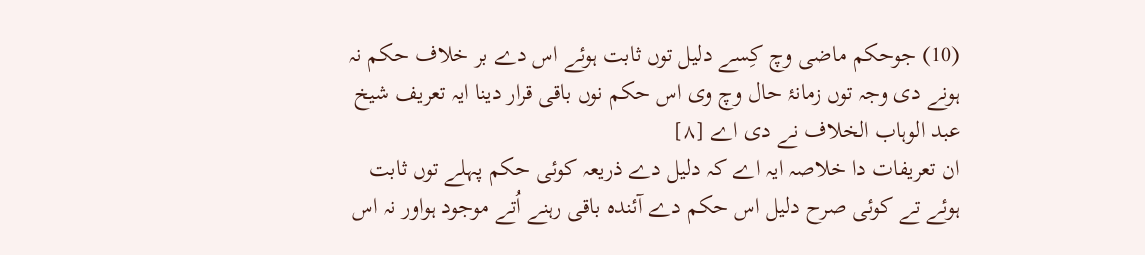(10) جوحکم ماضی وچ کِسے دلیل توں ثابت ہوئے اس دے بر خلاف حکم نہ ہونے دی وجہ توں زمانۂ حال وچ وی اس حکم نوں باقی قرار دینا ایہ تعریف شیخ عبد الوہاب الخلاف نے دی اے [۸]
ان تعریفات دا خلاصہ ایہ اے کہ دلیل دے ذریعہ کوئی حکم پہلے توں ثابت ہوئے تے کوئی صرح دلیل اس حکم دے آئندہ باقی رہنے اُتے موجود ہواور نہ اس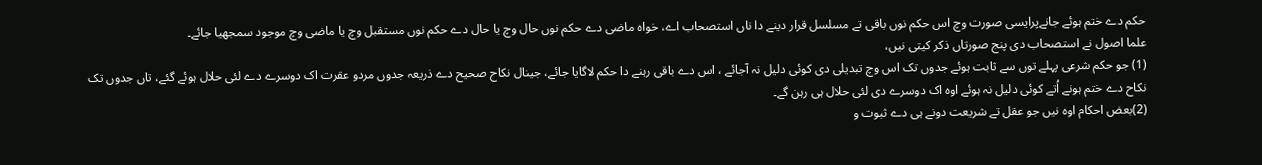حکم دے ختم ہوئے جانےپرایسی صورت وچ اس حکم نوں باقی تے مسلسل قرار دینے دا ناں استصحاب اے، خواہ ماضی دے حکم نوں حال وچ یا حال دے حکم نوں مستقبل وچ یا ماضی وچ موجود سمجھیا جائے۔
علما اصول نے استصحاب دی پنج صورتاں ذکر کيتی نيں،
(1) جو حکم شرعی پہلے توں سے ثابت ہوئے جدوں تک اس وچ تبدیلی دی کوئی دلیل نہ آجائے ، اس دے باقی رہنے دا حکم لاگایا جائے، جینال نکاح صحیح دے ذریعہ جدوں مردو عقرت اک دوسرے دے لئی حلال ہوئے گئے، تاں جدوں تک نکاح دے ختم ہونے اُتے کوئی دلیل نہ ہوئے اوہ اک دوسرے دی لئی حلال ہی رہن گے۔
(2)بعض احکام اوہ نيں جو عقل تے شریعت دونے ہی دے ثبوت و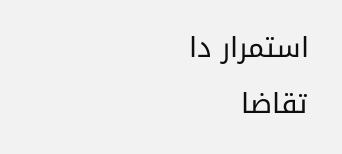استمرار دا تقاضا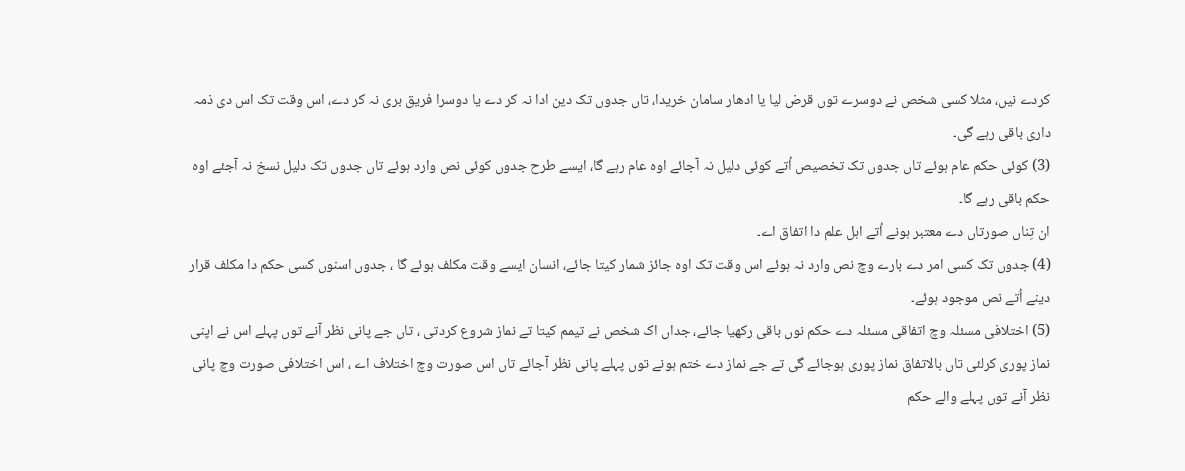کردے نيں، مثلا کسی شخص نے دوسرے توں قرض لیا یا ادھار سامان خریدا، تاں جدوں تک دین ادا نہ کر دے یا دوسرا فریق بری نہ کر دے، اس وقت تک اس دی ذمہ داری باقی رہے گی۔
(3) کوئی حکم عام ہوئے تاں جدوں تک تخصیص اُتے کوئی دلیل نہ آجائے اوہ عام رہے گا، ايسے طرح جدوں کوئی نص وارد ہوئے تاں جدوں تک دلیل نسخ نہ آجئے اوہ حکم باقی رہے گا۔
ان تِناں صورتاں دے معتبر ہونے اُتے اہل علم دا اتفاق اے۔
(4) جدوں تک کسی امر دے بارے وچ نص وارد نہ ہوئے اس وقت تک اوہ جائز شمار کيتا جائے، انسان ايسے وقت مکلف ہوئے گا ، جدوں اسنوں کسی حکم دا مکلف قرار دینے اُتے نص موجود ہوئے۔
(5) اختلافی مسئلہ وچ اتفاقی مسئلہ دے حکم نوں باقی رکھیا جائے، جداں اک شخص نے تیمم کيتا تے نماز شروع کردتی ، تاں جے پانی نظر آنے توں پہلے اس نے اپنی نماز پوری کرلئی تاں بالاتفاق نماز پوری ہوجائے گی تے جے نماز دے ختم ہونے توں پہلے پانی نظر آجائے تاں اس صورت وچ اختلاف اے ، اس اختلافی صورت وچ پانی نظر آنے توں پہلے والے حکم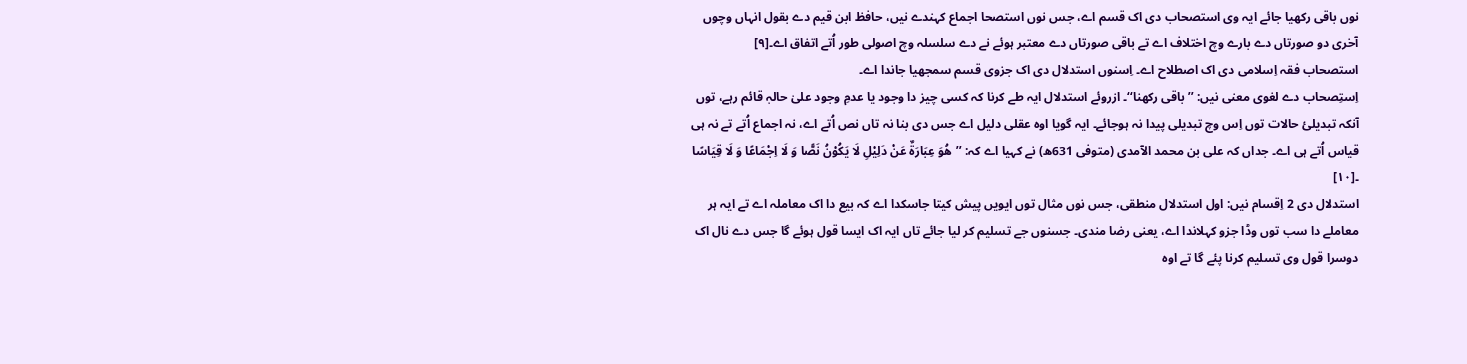نوں باقی رکھیا جائے ایہ وی استصحاب دی اک قسم اے، جس نوں استصحا اجماع کہندے نيں، حافظ ابن قیم دے بقول انہاں وچوں آخری دو صورتاں دے بارے وچ اختلاف اے تے باقی صورتاں دے معتبر ہوئے نے دے سلسلہ وچ اصولی طور اُتے اتفاق اے۔[۹]
استصحاب فقہ اِسلامی دی اک اصطلاح اے۔ اِسنوں استدلال دی اک جزوی قسم سمجھیا جاندا اے۔
اِستِصحاب دے لغوی معنی نيں: ’’باقی رکھنا‘‘۔ ازروئے استدلال ایہ طے کرنا کہ کسی چیز دا وجود یا عدمِ وجود علیٰ حالہٖ قائم رہے، توں آنکہ تبدیلیٔ حالات توں اِس وچ تبدیلی پیدا نہ ہوجائے۔ ایہ گویا اوہ عقلی دلیل اے جس دی بنا نہ تاں نص اُتے اے، نہ اجماع اُتے تے نہ ہی قیاس اُتے ہی اے۔ جداں کہ علی بن محمد الآمدی (متوفی 631ھ) نے کہیا اے کہ: ’’ھُوَ عِبَارَۃٌ عَنْ دَلِیْلِ لَا یَکُوْنُ نَصًّا وَ لَا اِجْمَاعًا وَ لَا قِیَاسًا ۔[۱۰]
استدلال دی 2 اِقسام نيں: اول استدلال منطقی، جس نوں مثال توں ایويں پیش کيتا جاسکدا اے کہ بیع دا اک معاملہ اے تے ایہ ہر معاملے دا سب توں وڈا جزو کہلاندا اے، یعنی رضا مندی۔ جسنوں جے تسلیم کر ليا جائے تاں ایہ اک ایسا قول ہوئے گا جس دے نال اک دوسرا قول وی تسلیم کرنا پئے گا تے اوہ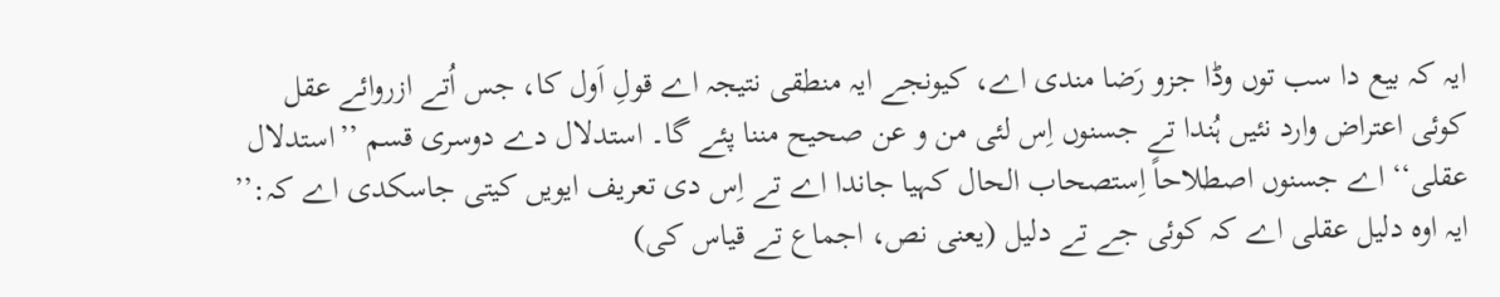ایہ کہ بیع دا سب توں وڈا جزو رَضا مندی اے، کیونجے ایہ منطقی نتیجہ اے قولِ اَول کا، جس اُتے ازروائے عقل کوئی اعتراض وارد نئيں ہُندا تے جسنوں اِس لئی من و عن صحیح مننا پئے گا۔ استدلال دے دوسری قسم ’’استدلال عقلی‘‘ اے جسنوں اصطلاحاً اِستصحاب الحال کہیا جاندا اے تے اِس دی تعریف ایويں کيتی جاسکدی اے کہ:’’ ایہ اوہ دلیل عقلی اے کہ کوئی جے تے دلیل (یعنی نص، اجماع تے قیاس کی)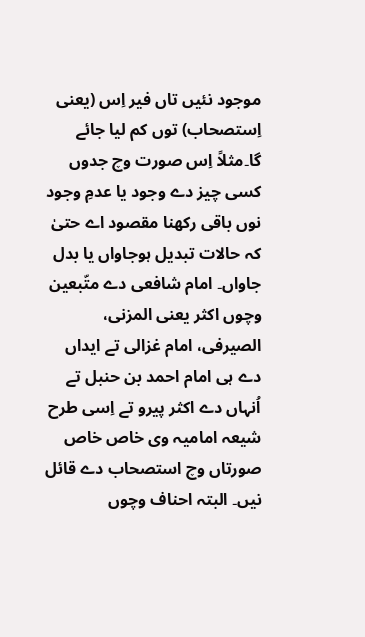موجود نئيں تاں فیر اِس (یعنی اِستصحاب) توں کم لیا جائے گا۔مثلاً اِس صورت وچ جدوں کسی چیز دے وجود یا عدمِ وجود نوں باقی رکھنا مقصود اے حتیٰ کہ حالات تبدیل ہوجاواں یا بدل جاواں۔ امام شافعی دے متّبعین وچوں اکثر یعنی المزنی، الصیرفی، امام غزالی تے ایداں دے ہی امام احمد بن حنبل تے اُنہاں دے اکثر پیرو تے اِسی طرح شیعہ امامیہ وی خاص خاص صورتاں وچ استصحاب دے قائل نيں۔ البتہ احناف وچوں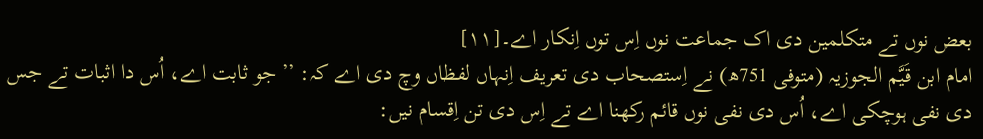بعض نوں تے متکلمین دی اک جماعت نوں اِس توں اِنکار اے۔[۱۱]
امام ابن قَیَّم الجوزیہ (متوفی 751ھ) نے اِستصحاب دی تعریف اِنہاں لفظاں وچ دی اے کہ: ’’جو ثابت اے، اُس دا اثبات تے جس دی نفی ہوچکی اے، اُس دی نفی نوں قائم رکھنا اے تے اِس دی تن اِقسام نيں: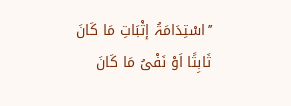’’اسْتِدَامَۃُ إثْبَاتِ مَا کَانَ ثَابِتًا اَوْ نَفْیُ مَا کَانَ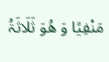مَنْفِیًا وَ ھُوَ ثَلَاثَۃُ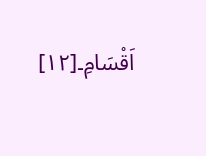اَقْسَامِ۔[۱۲]